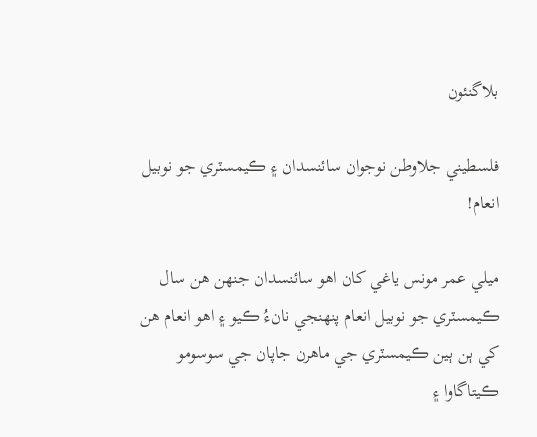بلاگنئون

فلسطيني جلاوطن نوجوان سائنسدان ۽ ڪيمسٽري جو نوبيل انعام!

ميلي عمر مونس ياغي کان اهو سائنسدان جنهن هن سال ڪيمسٽري جو نوبيل انعام پنهنجي نانءُ ڪيو ۽ اهو انعام هن کي ٻن ٻين ڪيمسٽري جي ماهرن جاپان جي سوسومو ڪيتاگاوا ۽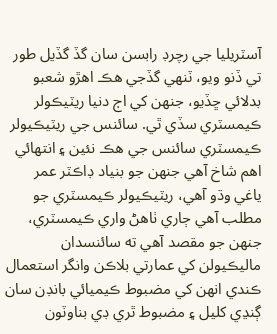آسٽريليا جي رچرڊ رابسن سان گڏ گڏيل طور تي ڏنو ويو، ٽنهي گڏجي هڪ اهڙو شعبو بدلائي ڇڏيو، جنهن کي اڄ دنيا ريٽيڪولر ڪيمسٽري سڏي ٿي. سائنس جي ريٽيڪيولر ڪيمسٽري سائنس جي هڪ نئين ۽ انتهائي اهم شاخ آهي جنهن جو بنياد ڊاڪٽر عمر ياغي وڌو آهي، ريٽيڪيولر ڪيمسٽري جو مطلب آهي ڄاري ٺاهڻ واري ڪيمسٽري، جنهن جو مقصد آهي ته سائنسدان ماليڪيولن کي عمارتي بلاڪن وانگر استعمال ڪندي انهن کي مضبوط ڪيميائي بانڊن سان ڳنڍي کليل ۽ مضبوط ٿري ڊي بناوٽون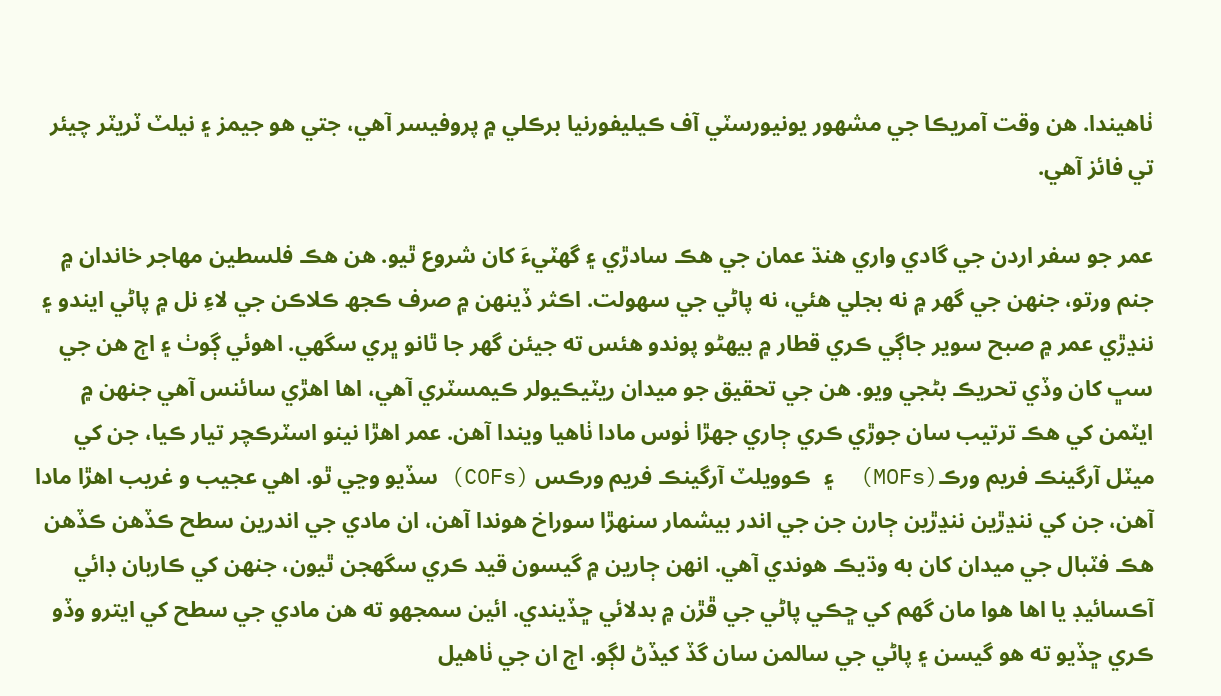ٺاهيندا. هن وقت آمريڪا جي مشهور يونيورسٽي آف ڪيليفورنيا برڪلي ۾ پروفيسر آهي، جتي هو جيمز ۽ نيلٽ ٽريٽر چيئر تي فائز آهي.

عمر جو سفر اردن جي گادي واري هنڌ عمان جي هڪ سادڙي ۽ گهٽيءَ کان شروع ٿيو. هن هڪ فلسطين مهاجر خاندان ۾ جنم ورتو، جنهن جي گهر ۾ نه بجلي هئي، نه پاڻي جي سهولت. اڪثر ڏينهن ۾ صرف ڪجھ ڪلاڪن جي لاءِ نل ۾ پاڻي ايندو ۽ ننڍڙي عمر ۾ صبح سوير جاڳي ڪري قطار ۾ بيهڻو پوندو هئس ته جيئن گهر جا ٿانو ڀري سگهي. اهوئي ڳوٺ ۽ اڄ هن جي سڀ کان وڏي تحريڪ بڻجي ويو. هن جي تحقيق جو ميدان ريٽيڪيولر ڪيمسٽري آهي، اها اهڙي سائنس آهي جنهن ۾ ايٽمن کي هڪ ترتيب سان جوڙي ڪري ڄاري جهڙا ٺوس مادا ٺاهيا ويندا آهن. عمر اهڙا نينو اسٽرڪچر تيار ڪيا، جن کي ميٽل آرگينڪ فريم ورڪ(MOFs)  ۽ ڪوويلٽ آرگينڪ فريم ورڪس (COFs) سڏيو وڃي ٿو. اهي عجيب و غريب اهڙا مادا آهن، جن کي ننڍڙين ننڍڙين ڄارن جن جي اندر بيشمار سنهڙا سوراخ هوندا آهن، ان مادي جي اندرين سطح ڪڏهن ڪڏهن هڪ فٽبال جي ميدان کان به وڌيڪ هوندي آهي. انهن ڄارين ۾ گيسون قيد ڪري سگهجن ٿيون، جنهن کي ڪاربان ڊائي آڪسائيڊ يا اها هوا مان گهم کي ڇڪي پاڻي جي ڦڙن ۾ بدلائي ڇڏيندي. ائين سمجهو ته هن مادي جي سطح کي ايترو وڏو ڪري ڇڏيو ته هو گيسن ۽ پاڻي جي سالمن سان گڏ کيڏڻ لڳو. اڄ ان جي ٺاهيل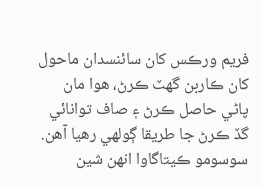فريم ورڪس کان سائنسدان ماحول کان ڪاربن گهٽ ڪرڻ، هوا مان پاڻي حاصل ڪرڻ ۽ صاف توانائي گڏ ڪرڻ جا طريقا ڳولهي رهيا آهن. سوسومو ڪيتاگاوا انهن شين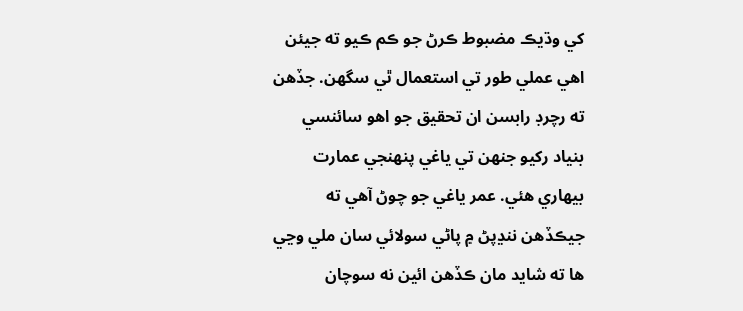کي وڌيڪ مضبوط ڪرڻ جو ڪم ڪيو ته جيئن اهي عملي طور تي استعمال ٿي سگهن. جڏهن ته رچرڊ رابسن ان تحقيق جو اهو سائنسي بنياد رکيو جنهن تي ياغي پنهنجي عمارت بيهاري هئي. عمر ياغي جو چوڻ آهي ته جيڪڏهن ننڍپڻ ۾ پاڻي سولائي سان ملي وڃي ها ته شايد مان ڪڏهن ائين نه سوچان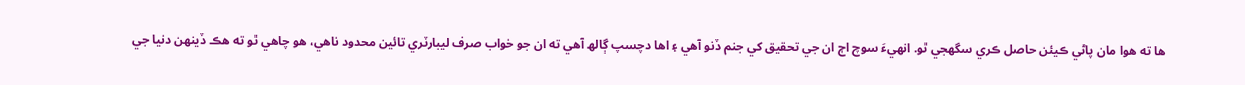ها ته هوا مان پاڻي ڪيئن حاصل ڪري سگهجي ٿو. انهيءَ سوچ اڄ ان جي تحقيق کي جنم ڏنو آهي ۽ اها دچسپ ڳالھ آهي ته ان جو خواب صرف ليبارٽري تائين محدود ناهي، هو چاهي ٿو ته هڪ ڏينهن دنيا جي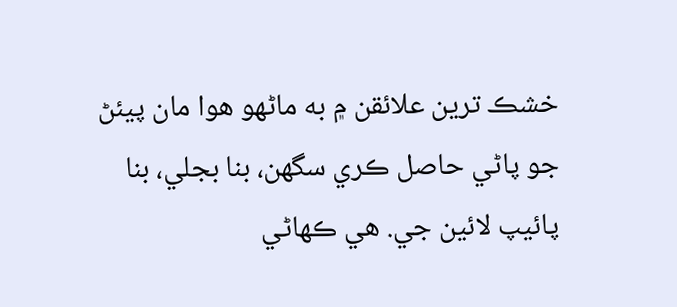خشڪ ترين علائقن ۾ به ماڻهو هوا مان پيئڻ جو پاڻي حاصل ڪري سگهن، بنا بجلي، بنا پائيپ لائين جي. هي ڪهاڻي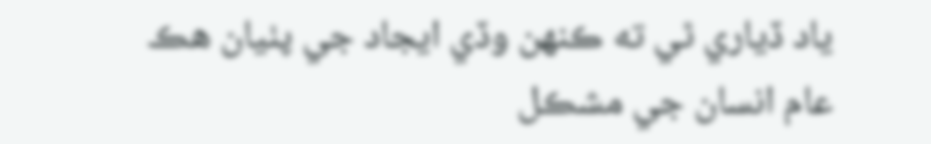ياد ڏياري ٿي ته ڪنهن وڏي ايجاد جي پٺيان هڪ عام انسان جي مشڪل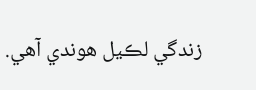زندگي لڪيل هوندي آهي.